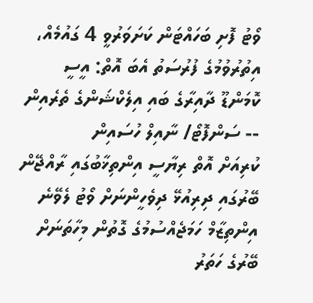ވޯޓު ފޮށި ބަހައްޓަން ކަށަވަރުވީ 4 ގައުމެއް، އިތުރުވުމުގެ ފުރުސަތު އެބަ އޮތް: އީސީ
ކޮމަންޑޫ ދާއިރާގެ ބައި އިލެކްޝަންގެ ތެރެއިން -- ސަންފޮޓޯ/ ނާއިލް ހުސައިން
ކުރިއަށް އޮތް ރިޔާސީ އިންތިޚާބުގައި ރާއްޖޭން ބޭރުގައި ދިރިއުޅޭ ދިވެހީންނަށް ވޯޓު ލެވޭނެ އިންތިޒާމް ހަމަޖެއްސުމުގެ ގޮތުން މިހާތަނަށް ބޭރުގެ ހަތަރު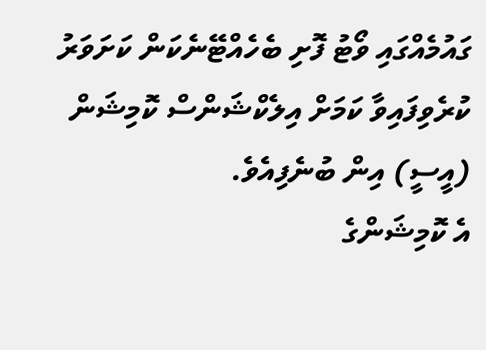ގައުމެއްގައި ވޯޓު ފޮށި ބެހެއްޓޭނެކަން ކަށަވަރު ކުރެވިފައިވާ ކަމަށް އިލެކްޝަންސް ކޮމިޝަން (އީސީ) އިން ބުނެފިއެވެ.
އެ ކޮމިޝަންގެ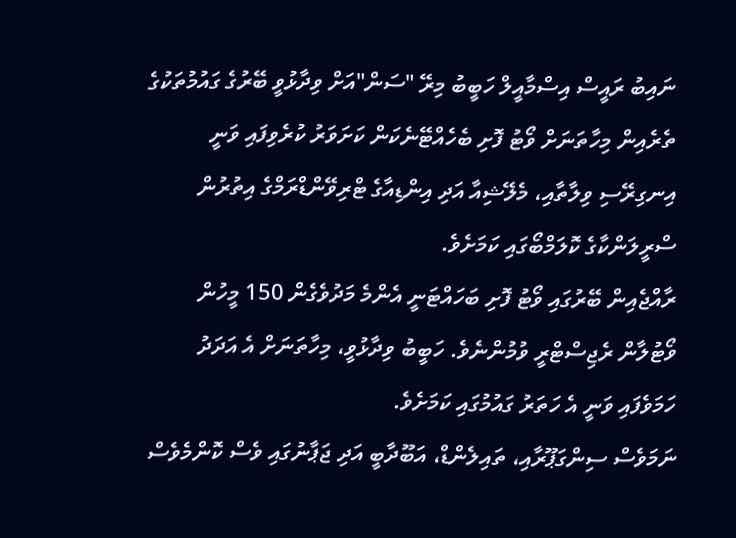ނައިބު ރައީސް އިސްމާއީލް ހަބީބު މިރޭ "ސަން"އަށް ވިދާޅުވީ ބޭރުގެ ގައުމުތަކުގެ ތެރެއިން މިހާތަނަށް ވޯޓު ފޮށި ބެހެއްޓޭނެކަން ކަށަވަރު ކުރެވިފައި ވަނީ އިނގިރޭސި ވިލާތާއި، މެލޭޝިއާ އަދި އިންޑިއާގެ ޓްރިވޭންޑްރަމްގެ އިތުރުން ސްރީލަންކާގެ ކޮލަމްބޯގައި ކަމަށެވެ.
ރާއްޖެއިން ބޭރުގައި ވޯޓު ފޮށި ބަހައްޓަނީ އެންމެ މަދުވެގެން 150 މީހުން ވޯޓުލާން ރެޖިސްޓްރީ ވުމުންނެވެ. ހަބީބު ވިދާޅުވީ، މިހާތަނަށް އެ އަދަދު ހަމަވެފައި ވަނީ އެ ހަތަރު ގައުމުގައި ކަމަށެވެ.
ނަމަވެސް ސިންގަޕޫރާއި، ތައިލެންޑް، އަބޫދާބީ އަދި ޖަޕާނުގައި ވެސް ކޮންމެވެސް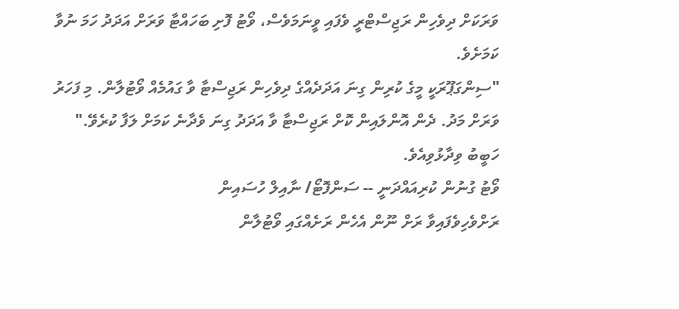ވަރަކަށް ދިވެހިން ރަޖިސްޓްރީ ވެފައި ވީނަމަވެސް، ވޯޓު ފޮށި ބަހައްޓާ ވަރަށް އަދަދު ހަމަ ނުވާ ކަމަށެވެ.
"ސިންގަޕޫރަކީ މީގެ ކުރިން ގިނަ އަދަދެއްގެ ދިވެހިން ރަޖިސްޓާ ވާ ގައުމެއް ވޯޓުލާން. މި ފަހަރު ވަރަށް މަދު. ދެން އޮންލައިން ކޮށް ރަޖިސްޓާ ވާ އަދަދު ގިނަ ވެދާނެ ކަމަށް ލަފާ ކުރެވޭ." ހަބީބު ވިދާޅުވިއެވެ.
ވޯޓު ގުނުން ކުރިއައްދަނީ -- ސަންފޮޓޯ/ ނާއިލް ހުސައިން
ރަށްވެހިވެފައިވާ ރަށް ނޫން އެހެން ރަށެއްގައި ވޯޓުލާން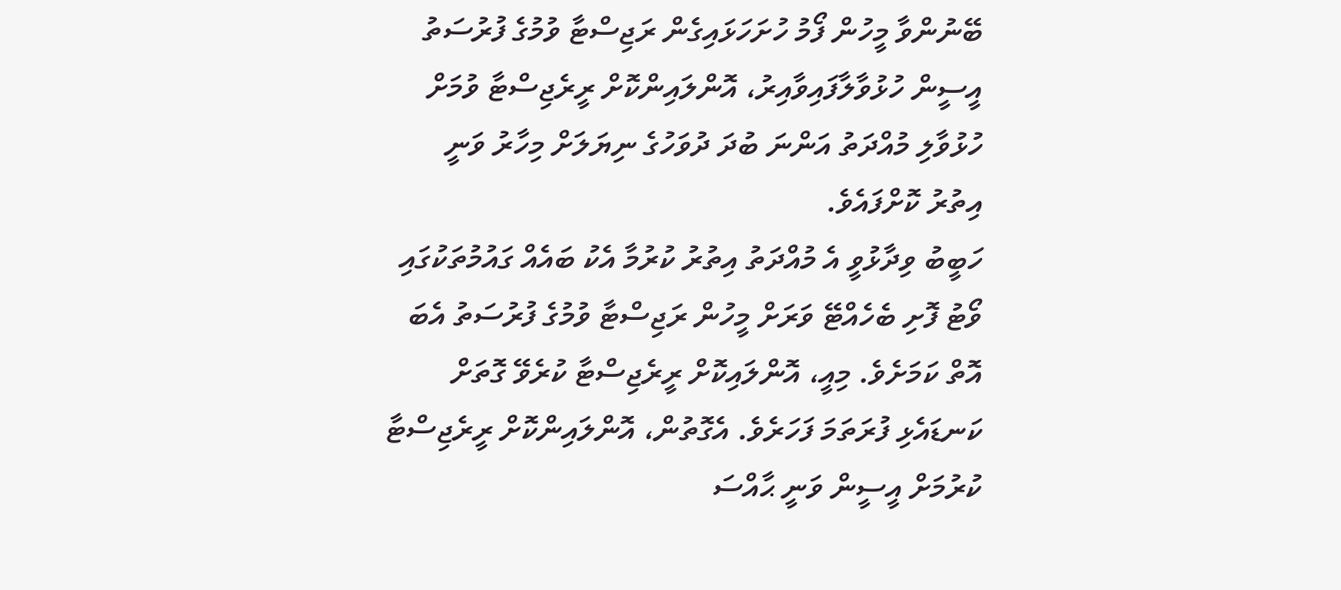ބޭނުންވާ މީހުން ފޯމު ހުށަހަޅައިގެން ރަޖިސްޓާ ވުމުގެ ފުރުސަތު އީސީން ހުޅުވާލާފައިވާއިރު، އޮންލައިންކޮށް ރީރެޖިސްޓާ ވުމަށް ހުޅުވާލި މުއްދަތު އަންނަ ބުދަ ދުވަހުގެ ނިޔަލަށް މިހާރު ވަނީ އިތުރު ކޮށްފައެވެ.
ހަބީބު ވިދާޅުވީ އެ މުއްދަތު އިތުރު ކުރުމާ އެކު ބައެއް ގައުމުތަކުގައި ވޯޓު ފޮށި ބެހެއްޓޭ ވަރަށް މީހުން ރަޖިސްޓާ ވުމުގެ ފުރުސަތު އެބަ އޮތް ކަމަށެވެ. މިއީ، އޮންލައިކޮށް ރީރެޖިސްޓާ ކުރެވޭ ގޮތަށް ކަނޑައެޅި ފުރަތަމަ ފަހަރެވެ. އެގޮތުން، އޮންލައިންކޮށް ރީރެޖިސްޓާ ކުރުމަށް އީސީން ވަނީ ޙާއްސަ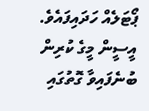ޕޯޓަލެއް ހަދައިފައެވެ.
އީސީން މީގެ ކުރިން ބުނެފައިވާ ގޮތުގައި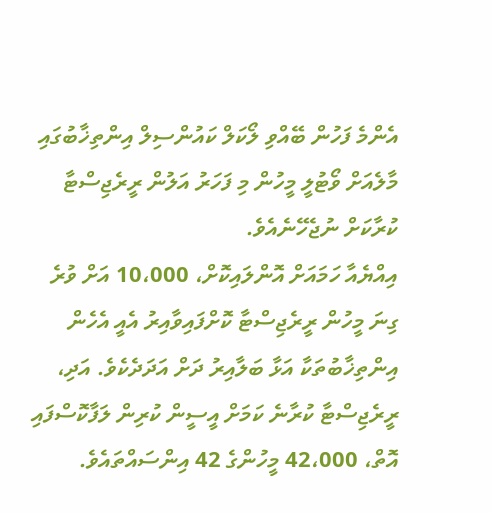އެންމެ ފަހުން ބޭއްވި ލޯކަލް ކައުންސިލް އިންތިޚާބުގައި މާލެއަށް ވޯޓުލީ މީހުން މި ފަހަރު އަލުން ރީރެޖިސްޓާ ކުރާކަށް ނުޖެހޭނެއެވެ.
އިއްޔެއާ ހަމައަށް އޮންލައިކޮށް، 10،000 އަށް ވުރެ ގިނަ މީހުން ރީރެޖިސްޓާ ކޮށްފައިވާއިރު އެއީ އެހެން އިންތިޚާބުތަކާ އަޅާ ބަލާއިރު ދަށް އަދަދެކެވެ. އަދި، ރީރެޖިސްޓާ ކުރާނެ ކަމަށް އީސީން ކުރިން ލަފާކޮސްފައި އޮތް، 42،000 މީހުންގެ 42 އިންސައްތައެވެ.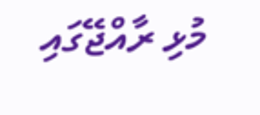މުޅި ރާއްޖޭގައި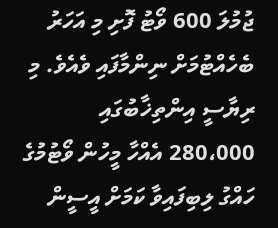ޖުމުލަ 600 ވޯޓު ފޮށި މި އަހަރު ބެހެއްޓުމަށް ނިންމާފައި ވެއެވެ. މި ރިޔާސީ އިންތިޚާބުގައި 280،000 އެއްހާ މީހުން ވޯޓުމުގެ ހައްގު ލިބިފައިވާ ކަމަށް އީސީން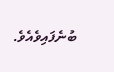ބުނެފައިވެއެވެ.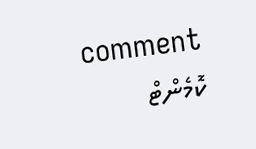comment ކޮމެންޓް